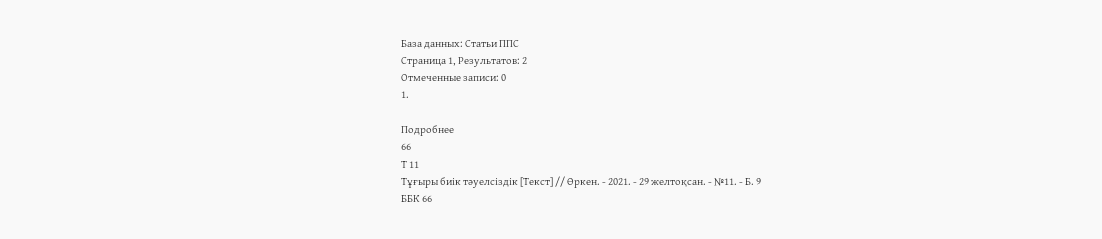База данных: Статьи ППС
Страница 1, Результатов: 2
Отмеченные записи: 0
1.

Подробнее
66
Т 11
Тұғыры биік тəуелсіздік [Текст] // Өркен. - 2021. - 29 желтоқсан. - №11. - Б. 9
ББК 66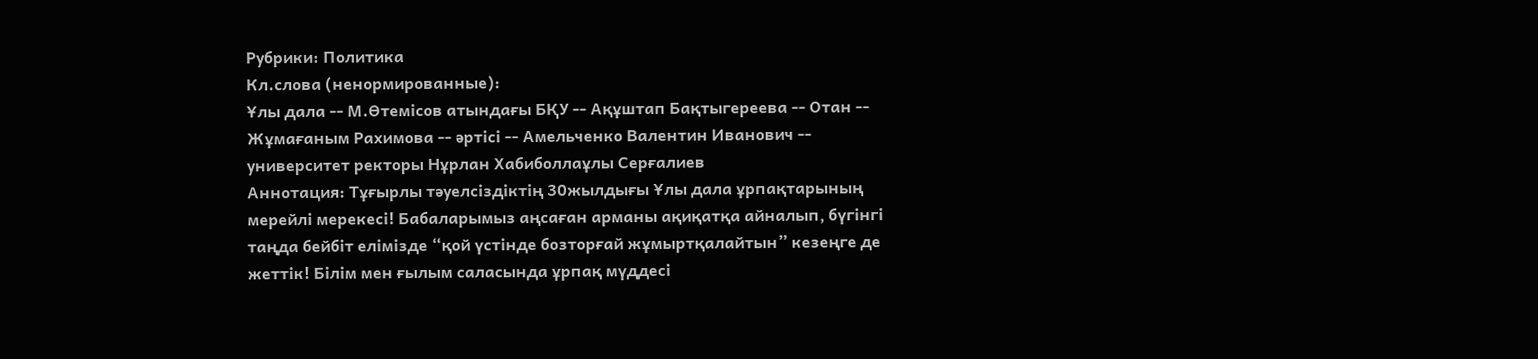Рубрики: Политика
Кл.слова (ненормированные):
Ұлы дала -- М.Өтемісов атындағы БҚУ -- Ақұштап Бақтыгереева -- Отан -- Жұмағаным Рахимова -- əртісі -- Амельченко Валентин Иванович -- университет ректоры Нұрлан Хабиболлаұлы Серғалиев
Аннотация: Тұғырлы тəуелсіздіктің 30жылдығы Ұлы дала ұрпақтарының мерейлі мерекесі! Бабаларымыз аңсаған арманы ақиқатқа айналып, бүгінгі таңда бейбіт елімізде “қой үстінде бозторғай жұмыртқалайтын” кезеңге де жеттік! Білім мен ғылым саласында ұрпақ мүддесі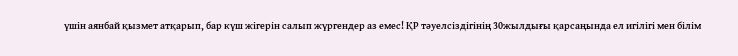үшін аянбай қызмет атқарып, бар күш жігерін салып жүргендер аз емес! ҚР тəуелсіздігінің 30жылдығы қарсаңында ел игілігі мен білім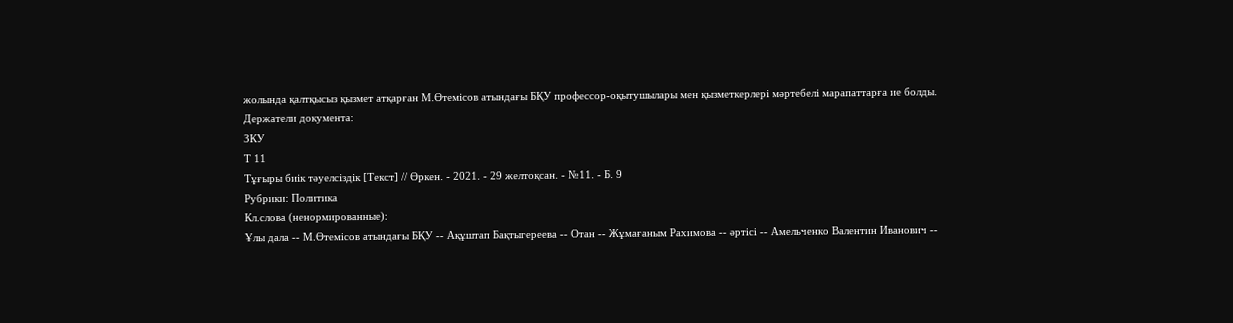жолында қалтқысыз қызмет атқарған М.Өтемісов атындағы БҚУ профессор-оқытушылары мен қызметкерлері мəртебелі марапаттарға ие болды.
Держатели документа:
ЗКУ
Т 11
Тұғыры биік тəуелсіздік [Текст] // Өркен. - 2021. - 29 желтоқсан. - №11. - Б. 9
Рубрики: Политика
Кл.слова (ненормированные):
Ұлы дала -- М.Өтемісов атындағы БҚУ -- Ақұштап Бақтыгереева -- Отан -- Жұмағаным Рахимова -- əртісі -- Амельченко Валентин Иванович --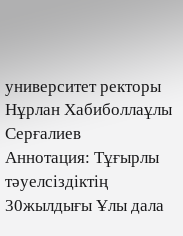университет ректоры Нұрлан Хабиболлаұлы Серғалиев
Аннотация: Тұғырлы тəуелсіздіктің 30жылдығы Ұлы дала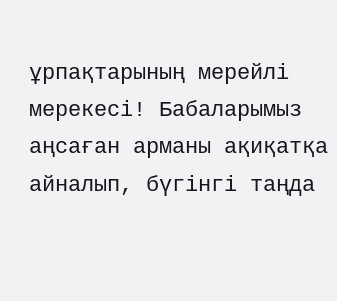ұрпақтарының мерейлі мерекесі! Бабаларымыз аңсаған арманы ақиқатқа айналып, бүгінгі таңда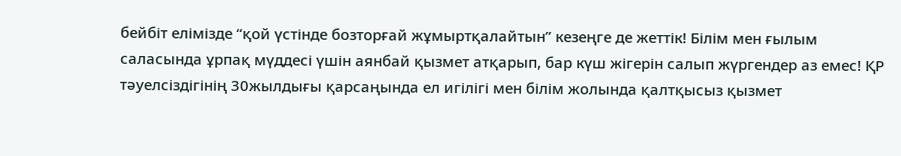бейбіт елімізде “қой үстінде бозторғай жұмыртқалайтын” кезеңге де жеттік! Білім мен ғылым саласында ұрпақ мүддесі үшін аянбай қызмет атқарып, бар күш жігерін салып жүргендер аз емес! ҚР тəуелсіздігінің 30жылдығы қарсаңында ел игілігі мен білім жолында қалтқысыз қызмет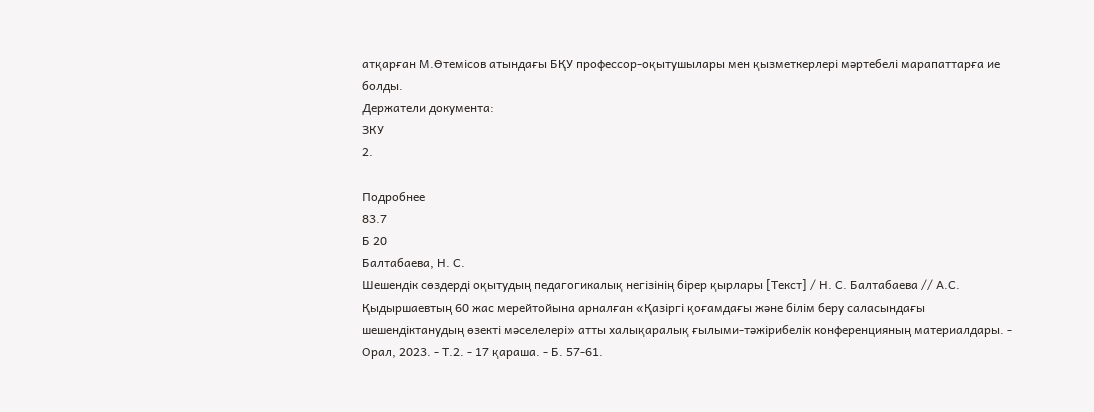атқарған М.Өтемісов атындағы БҚУ профессор-оқытушылары мен қызметкерлері мəртебелі марапаттарға ие болды.
Держатели документа:
ЗКУ
2.

Подробнее
83.7
Б 20
Балтабаева, Н. С.
Шешендік сөздерді оқытудың педагогикалық негізінің бірер қырлары [Текст] / Н. С. Балтабаева // А.С. Қыдыршаевтың 60 жас мерейтойына арналған «Қазіргі қоғамдағы және білім беру саласындағы шешендіктанудың өзекті мәселелері» атты халықаралық ғылыми-тәжірибелік конференцияның материалдары. - Орал, 2023. - Т.2. - 17 қараша. - Б. 57-61.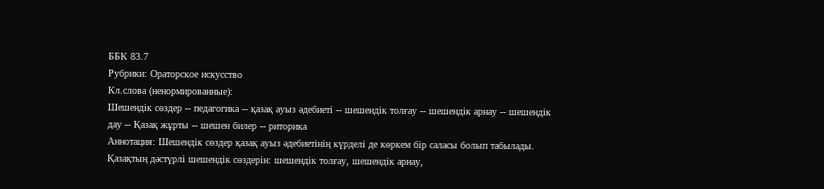ББК 83.7
Рубрики: Ораторское искусство
Кл.слова (ненормированные):
Шешендік сөздер -- педагогика -- қазақ ауыз әдебиеті -- шешендік толғау -- шешендік арнау -- шешендік дау -- Қазақ жұрты -- шешен билер -- риторика
Аннотация: Шешендік сөздер қазақ ауыз әдебиетінің күрделі де көркем бір саласы болып табылады. Қазақтың дәстүрлі шешендік сөздерін: шешендік толғау, шешендік арнау,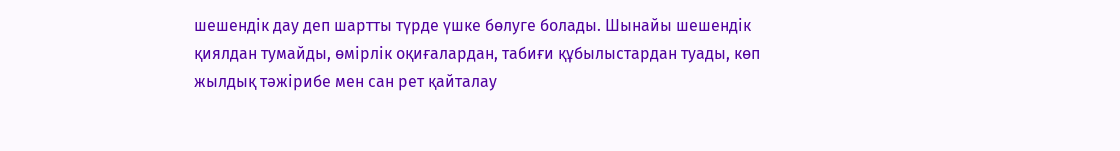шешендік дау деп шартты түрде үшке бөлуге болады. Шынайы шешендік қиялдан тумайды, өмірлік оқиғалардан, табиғи құбылыстардан туады, көп жылдық тәжірибе мен сан рет қайталау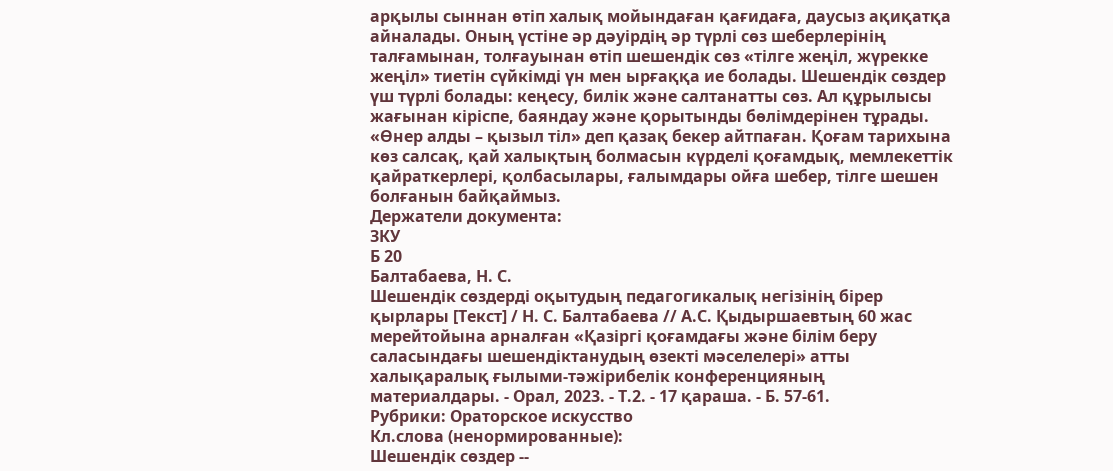арқылы сыннан өтіп халық мойындаған қағидаға, даусыз ақиқатқа айналады. Оның үстіне әр дәуірдің әр түрлі сөз шеберлерінің талғамынан, толғауынан өтіп шешендік сөз «тілге жеңіл, жүрекке жеңіл» тиетін сүйкімді үн мен ырғаққа ие болады. Шешендік сөздер үш түрлі болады: кеңесу, билік және салтанатты сөз. Ал құрылысы жағынан кіріспе, баяндау және қорытынды бөлімдерінен тұрады. «Өнер алды – қызыл тіл» деп қазақ бекер айтпаған. Қоғам тарихына көз салсақ, қай халықтың болмасын күрделі қоғамдық, мемлекеттік қайраткерлері, қолбасылары, ғалымдары ойға шебер, тілге шешен болғанын байқаймыз.
Держатели документа:
ЗКУ
Б 20
Балтабаева, Н. С.
Шешендік сөздерді оқытудың педагогикалық негізінің бірер қырлары [Текст] / Н. С. Балтабаева // А.С. Қыдыршаевтың 60 жас мерейтойына арналған «Қазіргі қоғамдағы және білім беру саласындағы шешендіктанудың өзекті мәселелері» атты халықаралық ғылыми-тәжірибелік конференцияның материалдары. - Орал, 2023. - Т.2. - 17 қараша. - Б. 57-61.
Рубрики: Ораторское искусство
Кл.слова (ненормированные):
Шешендік сөздер --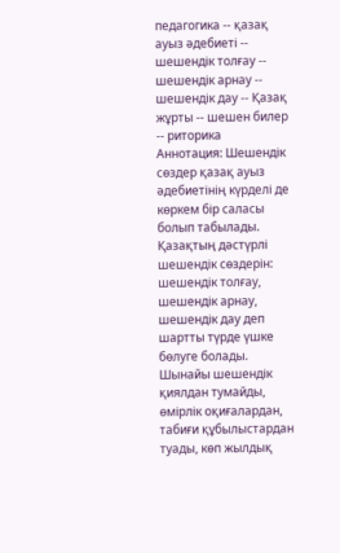педагогика -- қазақ ауыз әдебиеті -- шешендік толғау -- шешендік арнау -- шешендік дау -- Қазақ жұрты -- шешен билер -- риторика
Аннотация: Шешендік сөздер қазақ ауыз әдебиетінің күрделі де көркем бір саласы болып табылады. Қазақтың дәстүрлі шешендік сөздерін: шешендік толғау, шешендік арнау, шешендік дау деп шартты түрде үшке бөлуге болады. Шынайы шешендік қиялдан тумайды, өмірлік оқиғалардан, табиғи құбылыстардан туады, көп жылдық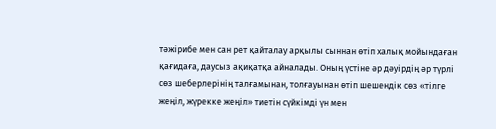тәжірибе мен сан рет қайталау арқылы сыннан өтіп халық мойындаған қағидаға, даусыз ақиқатқа айналады. Оның үстіне әр дәуірдің әр түрлі сөз шеберлерінің талғамынан, толғауынан өтіп шешендік сөз «тілге жеңіл, жүрекке жеңіл» тиетін сүйкімді үн мен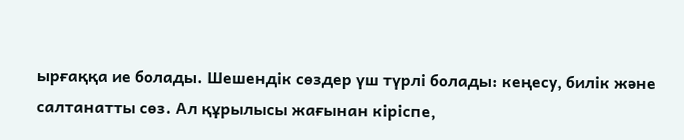ырғаққа ие болады. Шешендік сөздер үш түрлі болады: кеңесу, билік және салтанатты сөз. Ал құрылысы жағынан кіріспе,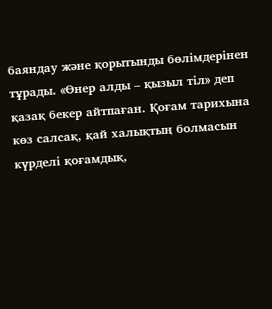баяндау және қорытынды бөлімдерінен тұрады. «Өнер алды – қызыл тіл» деп қазақ бекер айтпаған. Қоғам тарихына көз салсақ, қай халықтың болмасын күрделі қоғамдық,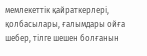мемлекеттік қайраткерлері, қолбасылары, ғалымдары ойға шебер, тілге шешен болғанын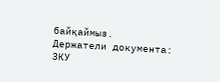байқаймыз.
Держатели документа:
ЗКУ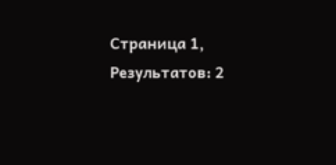Страница 1, Результатов: 2